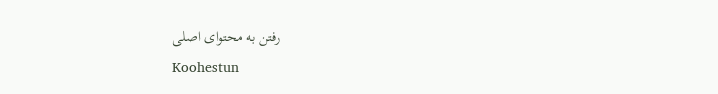رفتن به محتوای اصلی
Koohestun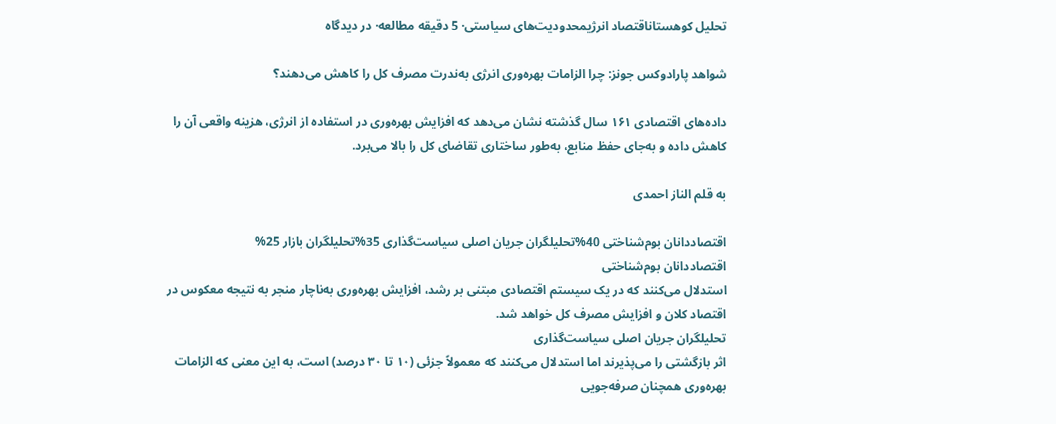تحلیل کوهستاناقتصاد انرژیمحدودیت‌های سیاستی· 5 دقیقه مطالعه· در دیدگاه

شواهد پارادوکس جونز: چرا الزامات بهره‌وری انرژی به‌ندرت مصرف کل را کاهش می‌دهند؟

داده‌های اقتصادی ۱۶۱ سال گذشته نشان می‌دهد که افزایش بهره‌وری در استفاده از انرژی، هزینه واقعی آن را کاهش داده و به‌جای حفظ منابع، به‌طور ساختاری تقاضای کل را بالا می‌برد.

به قلم الناز احمدی

اقتصاددانان بوم‌شناختی 40%تحلیلگران جریان اصلی سیاست‌گذاری 35%تحلیلگران بازار 25%
اقتصاددانان بوم‌شناختی
استدلال می‌کنند که در یک سیستم اقتصادی مبتنی بر رشد، افزایش بهره‌وری به‌ناچار منجر به نتیجه معکوس در اقتصاد کلان و افزایش مصرف کل خواهد شد.
تحلیلگران جریان اصلی سیاست‌گذاری
اثر بازگشتی را می‌پذیرند اما استدلال می‌کنند که معمولاً جزئی (۱۰ تا ۳۰ درصد) است، به این معنی که الزامات بهره‌وری همچنان صرفه‌جویی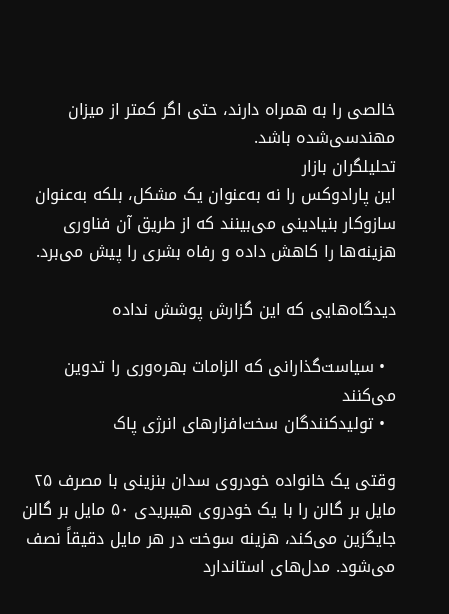خالصی را به همراه دارند، حتی اگر کمتر از میزان مهندسی‌شده باشد.
تحلیلگران بازار
این پارادوکس را نه به‌عنوان یک مشکل، بلکه به‌عنوان سازوکار بنیادینی می‌بینند که از طریق آن فناوری هزینه‌ها را کاهش داده و رفاه بشری را پیش می‌برد.

دیدگاه‌هایی که این گزارش پوشش نداده

  • سیاست‌گذارانی که الزامات بهره‌وری را تدوین می‌کنند
  • تولیدکنندگان سخت‌افزارهای انرژی پاک

وقتی یک خانواده خودروی سدان بنزینی با مصرف ۲۵ مایل بر گالن را با یک خودروی هیبریدی ۵۰ مایل بر گالن جایگزین می‌کند، هزینه سوخت در هر مایل دقیقاً نصف می‌شود. مدل‌های استاندارد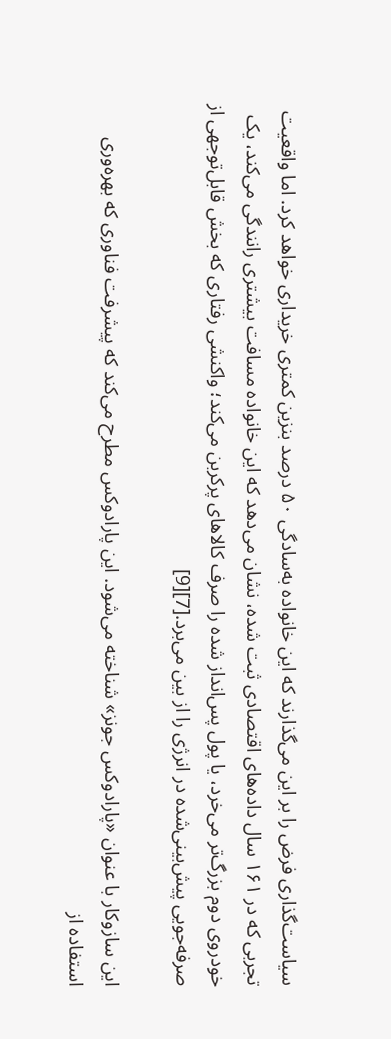سیاست‌گذاری فرض را بر این می‌گذارند که این خانواده به‌سادگی ۵۰ درصد بنزین کمتری خریداری خواهد کرد. اما واقعیت تجربی که در ۱۶۱ سال داده‌های اقتصادی ثبت شده، نشان می‌دهد که این خانواده مسافت بیشتری رانندگی می‌کند، یک خودروی دوم بزرگ‌تر می‌خرد، یا پول پس‌انداز شده را صرف کالاهای پرکربن می‌کند؛ واکنشی رفتاری که بخش قابل‌توجهی از صرفه‌جویی پیش‌بینی‌شده در انرژی را از بین می‌برد.[7][9]

این سازوکار با عنوان «پارادوکس جونز» شناخته می‌شود. این پارادوکس مطرح می‌کند که پیشرفت فناوری که بهره‌وری استفاده از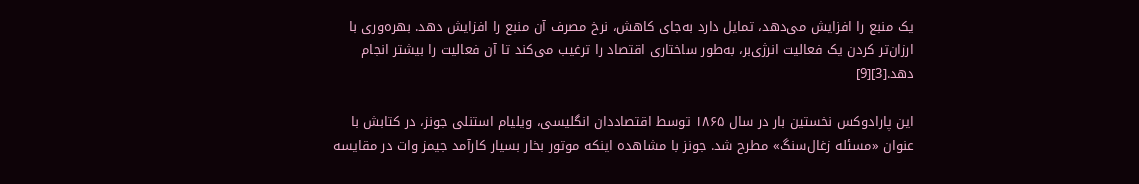یک منبع را افزایش می‌دهد، تمایل دارد به‌جای کاهش، نرخ مصرف آن منبع را افزایش دهد. بهره‌وری با ارزان‌تر کردن یک فعالیت انرژی‌بر، به‌طور ساختاری اقتصاد را ترغیب می‌کند تا آن فعالیت را بیشتر انجام دهد.[3][9]

این پارادوکس نخستین بار در سال ۱۸۶۵ توسط اقتصاددان انگلیسی، ویلیام استنلی جونز، در کتابش با عنوان «مسئله زغال‌سنگ» مطرح شد. جونز با مشاهده اینکه موتور بخار بسیار کارآمد جیمز وات در مقایسه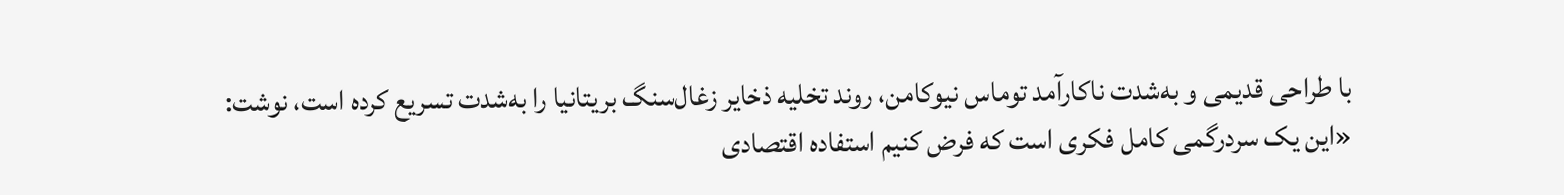با طراحی قدیمی و به‌شدت ناکارآمد توماس نیوکامن، روند تخلیه ذخایر زغال‌سنگ بریتانیا را به‌شدت تسریع کرده است، نوشت: «این یک سردرگمی کامل فکری است که فرض کنیم استفاده اقتصادی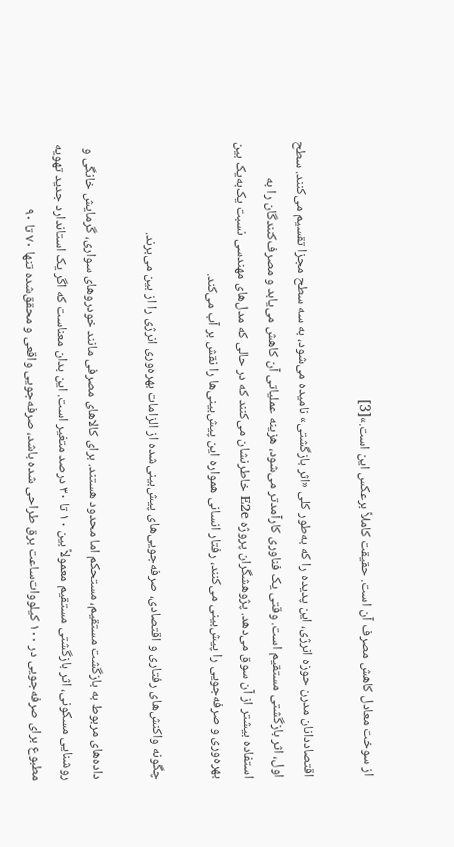از سوخت معادل کاهش مصرف آن است. حقیقت کاملاً برعکس این است.»[3]

اقتصاددانان مدرن حوزه انرژی، این پدیده را که به‌طور کلی «اثر بازگشتی» نامیده می‌شود، به سه سطح مجزا تقسیم می‌کنند. سطح اول، اثر بازگشتی مستقیم است. وقتی یک فناوری کارآمدتر می‌شود، هزینه عملیاتی آن کاهش می‌یابد و مصرف‌کنندگان را به استفاده بیشتر از آن سوق می‌دهد. پژوهشگران پروژه E2e خاطرنشان می‌کنند که در حالی که مدل‌های مهندسی نسبت یک‌به‌یک بین بهره‌وری و صرفه‌جویی را پیش‌بینی می‌کنند، رفتار انسانی همواره این پیش‌بینی‌ها را نقش بر آب می‌کند.

چگونه واکنش‌های رفتاری و اقتصادی، صرفه‌جویی‌های پیش‌بینی‌شده از الزامات بهره‌وری انرژی را از بین می‌برند.

داده‌های مربوط به بازگشت مستقیم، مستحکم اما محدود هستند. برای کالاهای مصرفی مانند خودروهای سواری، گرمایش خانگی و روشنایی مسکونی، اثر بازگشتی مستقیم معمولاً بین ۱۰ تا ۳۰ درصد متغیر است. این بدان معناست که اگر یک استاندارد جدید تهویه مطبوع برای صرفه‌جویی در ۱۰۰ کیلووات‌ساعت برق طراحی شده باشد، صرفه‌جویی واقعی و محقق‌شده تنها ۷۰ تا ۹۰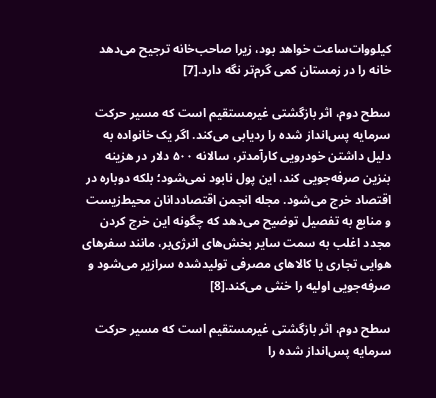کیلووات‌ساعت خواهد بود، زیرا صاحب‌خانه ترجیح می‌دهد خانه را در زمستان کمی گرم‌تر نگه دارد.[7]

سطح دوم، اثر بازگشتی غیرمستقیم است که مسیر حرکت سرمایه پس‌انداز شده را ردیابی می‌کند. اگر یک خانواده به دلیل داشتن خودرویی کارآمدتر، سالانه ۵۰۰ دلار در هزینه بنزین صرفه‌جویی کند، این پول نابود نمی‌شود؛ بلکه دوباره در اقتصاد خرج می‌شود. مجله انجمن اقتصاددانان محیط‌زیست و منابع به تفصیل توضیح می‌دهد که چگونه این خرج کردن مجدد اغلب به سمت سایر بخش‌های انرژی‌بر، مانند سفرهای هوایی تجاری یا کالاهای مصرفی تولیدشده سرازیر می‌شود و صرفه‌جویی اولیه را خنثی می‌کند.[8]

سطح دوم، اثر بازگشتی غیرمستقیم است که مسیر حرکت سرمایه پس‌انداز شده را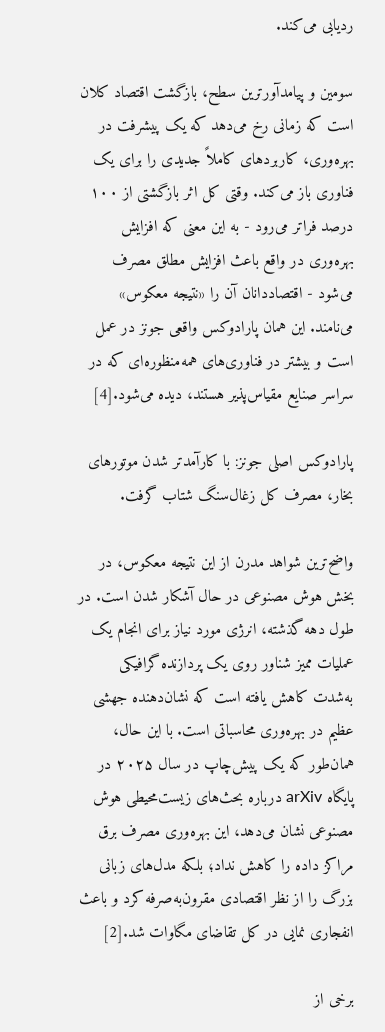ردیابی می‌کند.

سومین و پیامدآورترین سطح، بازگشت اقتصاد کلان است که زمانی رخ می‌دهد که یک پیشرفت در بهره‌وری، کاربردهای کاملاً جدیدی را برای یک فناوری باز می‌کند. وقتی کل اثر بازگشتی از ۱۰۰ درصد فراتر می‌رود - به این معنی که افزایش بهره‌وری در واقع باعث افزایش مطلق مصرف می‌شود - اقتصاددانان آن را «نتیجه معکوس» می‌نامند. این همان پارادوکس واقعی جونز در عمل است و بیشتر در فناوری‌های همه‌منظوره‌ای که در سراسر صنایع مقیاس‌پذیر هستند، دیده می‌شود.[4]

پارادوکس اصلی جونز: با کارآمدتر شدن موتورهای بخار، مصرف کل زغال‌سنگ شتاب گرفت.

واضح‌ترین شواهد مدرن از این نتیجه معکوس، در بخش هوش مصنوعی در حال آشکار شدن است. در طول دهه گذشته، انرژی مورد نیاز برای انجام یک عملیات ممیز شناور روی یک پردازنده گرافیکی به‌شدت کاهش یافته است که نشان‌دهنده جهشی عظیم در بهره‌وری محاسباتی است. با این حال، همان‌طور که یک پیش‌چاپ در سال ۲۰۲۵ در پایگاه arXiv درباره بحث‌های زیست‌محیطی هوش مصنوعی نشان می‌دهد، این بهره‌وری مصرف برق مراکز داده را کاهش نداد؛ بلکه مدل‌های زبانی بزرگ را از نظر اقتصادی مقرون‌به‌صرفه کرد و باعث انفجاری نمایی در کل تقاضای مگاوات شد.[2]

برخی از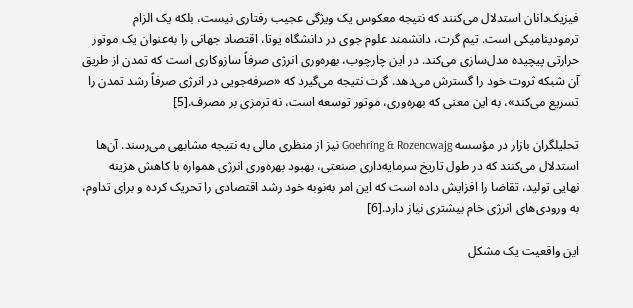فیزیک‌دانان استدلال می‌کنند که نتیجه معکوس یک ویژگی عجیب رفتاری نیست، بلکه یک الزام ترمودینامیکی است. تیم گرت، دانشمند علوم جوی در دانشگاه یوتا، اقتصاد جهانی را به‌عنوان یک موتور حرارتی پیچیده مدل‌سازی می‌کند. در این چارچوب، بهره‌وری انرژی صرفاً سازوکاری است که تمدن از طریق آن شبکه ثروت خود را گسترش می‌دهد. گرت نتیجه می‌گیرد که «صرفه‌جویی در انرژی صرفاً رشد تمدن را تسریع می‌کند»، به این معنی که بهره‌وری، موتور توسعه است، نه ترمزی بر مصرف.[5]

تحلیلگران بازار در مؤسسه Goehring & Rozencwajg نیز از منظری مالی به نتیجه مشابهی می‌رسند. آن‌ها استدلال می‌کنند که در طول تاریخ سرمایه‌داری صنعتی، بهبود بهره‌وری انرژی همواره با کاهش هزینه نهایی تولید، تقاضا را افزایش داده است که این امر به‌نوبه خود رشد اقتصادی را تحریک کرده و برای تداوم، به ورودی‌های انرژی خام بیشتری نیاز دارد.[6]

این واقعیت یک مشکل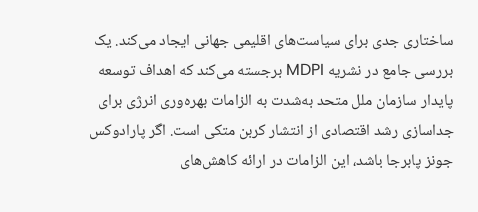ساختاری جدی برای سیاست‌های اقلیمی جهانی ایجاد می‌کند. یک بررسی جامع در نشریه MDPI برجسته می‌کند که اهداف توسعه پایدار سازمان ملل متحد به‌شدت به الزامات بهره‌وری انرژی برای جداسازی رشد اقتصادی از انتشار کربن متکی است. اگر پارادوکس جونز پابرجا باشد، این الزامات در ارائه کاهش‌های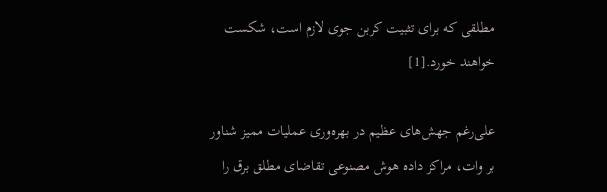مطلقی که برای تثبیت کربن جوی لازم است، شکست خواهند خورد.[1]

علی‌رغم جهش‌های عظیم در بهره‌وری عملیات ممیز شناور بر وات، مراکز داده هوش مصنوعی تقاضای مطلق برق را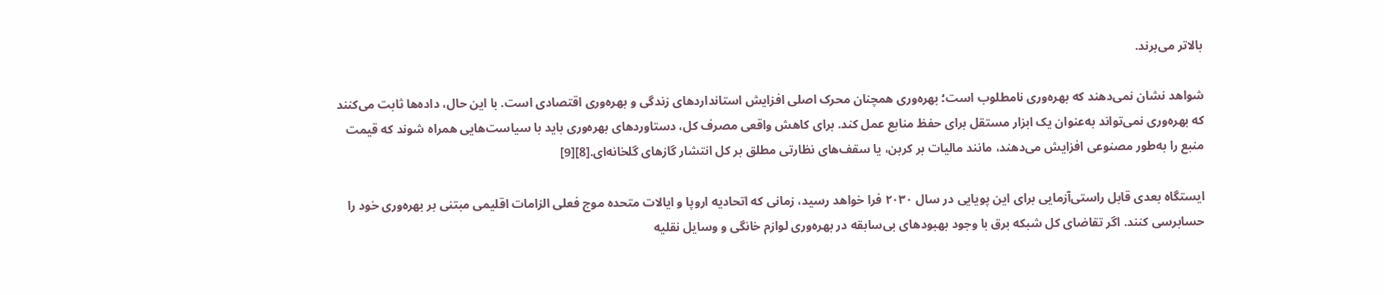بالاتر می‌برند.

شواهد نشان نمی‌دهند که بهره‌وری نامطلوب است؛ بهره‌وری همچنان محرک اصلی افزایش استانداردهای زندگی و بهره‌وری اقتصادی است. با این حال، داده‌ها ثابت می‌کنند که بهره‌وری نمی‌تواند به‌عنوان یک ابزار مستقل برای حفظ منابع عمل کند. برای کاهش واقعی مصرف کل، دستاوردهای بهره‌وری باید با سیاست‌هایی همراه شوند که قیمت منبع را به‌طور مصنوعی افزایش می‌دهند، مانند مالیات بر کربن، یا سقف‌های نظارتی مطلق بر کل انتشار گازهای گلخانه‌ای.[8][9]

ایستگاه بعدی قابل راستی‌آزمایی برای این پویایی در سال ۲۰۳۰ فرا خواهد رسید، زمانی که اتحادیه اروپا و ایالات متحده موج فعلی الزامات اقلیمی مبتنی بر بهره‌وری خود را حسابرسی کنند. اگر تقاضای کل شبکه برق با وجود بهبودهای بی‌سابقه در بهره‌وری لوازم خانگی و وسایل نقلیه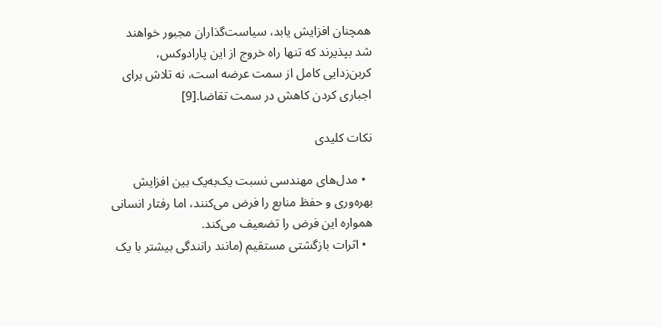همچنان افزایش یابد، سیاست‌گذاران مجبور خواهند شد بپذیرند که تنها راه خروج از این پارادوکس، کربن‌زدایی کامل از سمت عرضه است، نه تلاش برای اجباری کردن کاهش در سمت تقاضا.[9]

نکات کلیدی

  • مدل‌های مهندسی نسبت یک‌به‌یک بین افزایش بهره‌وری و حفظ منابع را فرض می‌کنند، اما رفتار انسانی همواره این فرض را تضعیف می‌کند.
  • اثرات بازگشتی مستقیم (مانند رانندگی بیشتر با یک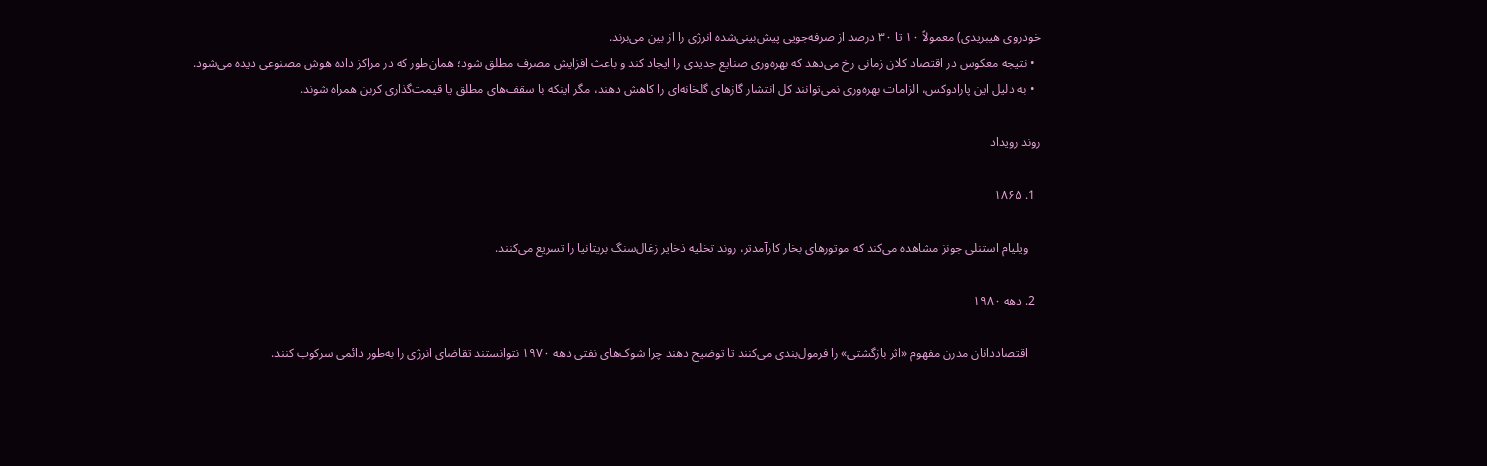خودروی هیبریدی) معمولاً ۱۰ تا ۳۰ درصد از صرفه‌جویی پیش‌بینی‌شده انرژی را از بین می‌برند.
  • نتیجه معکوس در اقتصاد کلان زمانی رخ می‌دهد که بهره‌وری صنایع جدیدی را ایجاد کند و باعث افزایش مصرف مطلق شود؛ همان‌طور که در مراکز داده هوش مصنوعی دیده می‌شود.
  • به دلیل این پارادوکس، الزامات بهره‌وری نمی‌توانند کل انتشار گازهای گلخانه‌ای را کاهش دهند، مگر اینکه با سقف‌های مطلق یا قیمت‌گذاری کربن همراه شوند.

روند رویداد

  1. ۱۸۶۵

    ویلیام استنلی جونز مشاهده می‌کند که موتورهای بخار کارآمدتر، روند تخلیه ذخایر زغال‌سنگ بریتانیا را تسریع می‌کنند.

  2. دهه ۱۹۸۰

    اقتصاددانان مدرن مفهوم «اثر بازگشتی» را فرمول‌بندی می‌کنند تا توضیح دهند چرا شوک‌های نفتی دهه ۱۹۷۰ نتوانستند تقاضای انرژی را به‌طور دائمی سرکوب کنند.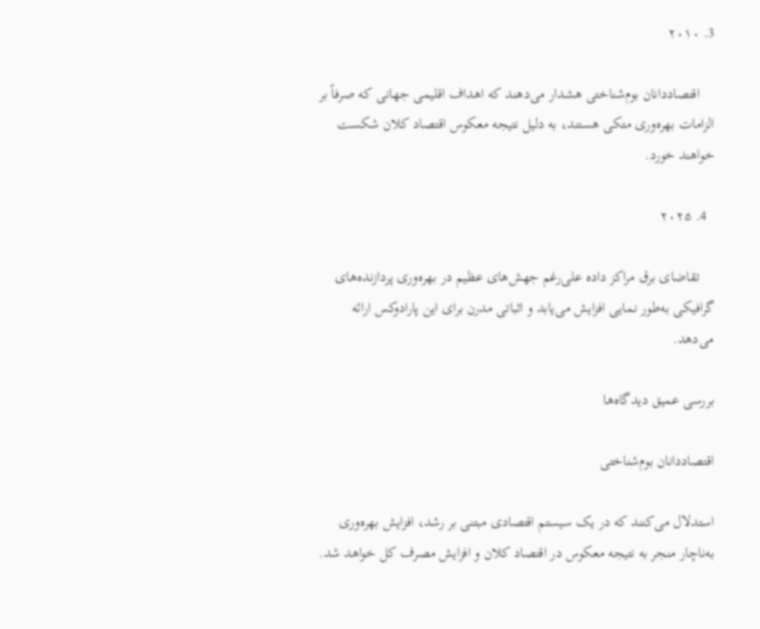3. ۲۰۱۰

    اقتصاددانان بوم‌شناختی هشدار می‌دهند که اهداف اقلیمی جهانی که صرفاً بر الزامات بهره‌وری متکی هستند، به دلیل نتیجه معکوس اقتصاد کلان شکست خواهند خورد.

  4. ۲۰۲۵

    تقاضای برق مراکز داده علی‌رغم جهش‌های عظیم در بهره‌وری پردازنده‌های گرافیکی به‌طور نمایی افزایش می‌یابد و اثباتی مدرن برای این پارادوکس ارائه می‌دهد.

بررسی عمیق دیدگاه‌ها

اقتصاددانان بوم‌شناختی

استدلال می‌کنند که در یک سیستم اقتصادی مبتنی بر رشد، افزایش بهره‌وری به‌ناچار منجر به نتیجه معکوس در اقتصاد کلان و افزایش مصرف کل خواهد شد.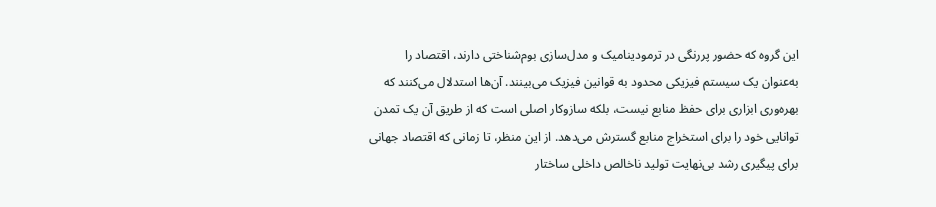این گروه که حضور پررنگی در ترمودینامیک و مدل‌سازی بوم‌شناختی دارند، اقتصاد را به‌عنوان یک سیستم فیزیکی محدود به قوانین فیزیک می‌بینند. آن‌ها استدلال می‌کنند که بهره‌وری ابزاری برای حفظ منابع نیست، بلکه سازوکار اصلی است که از طریق آن یک تمدن توانایی خود را برای استخراج منابع گسترش می‌دهد. از این منظر، تا زمانی که اقتصاد جهانی برای پیگیری رشد بی‌نهایت تولید ناخالص داخلی ساختار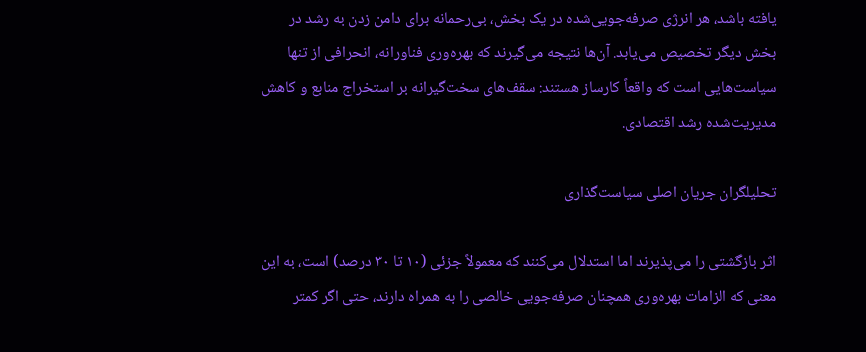یافته باشد، هر انرژی صرفه‌جویی‌شده در یک بخش، بی‌رحمانه برای دامن زدن به رشد در بخش دیگر تخصیص می‌یابد. آن‌ها نتیجه می‌گیرند که بهره‌وری فناورانه، انحرافی از تنها سیاست‌هایی است که واقعاً کارساز هستند: سقف‌های سخت‌گیرانه بر استخراج منابع و کاهش مدیریت‌شده رشد اقتصادی.

تحلیلگران جریان اصلی سیاست‌گذاری

اثر بازگشتی را می‌پذیرند اما استدلال می‌کنند که معمولاً جزئی (۱۰ تا ۳۰ درصد) است، به این معنی که الزامات بهره‌وری همچنان صرفه‌جویی خالصی را به همراه دارند، حتی اگر کمتر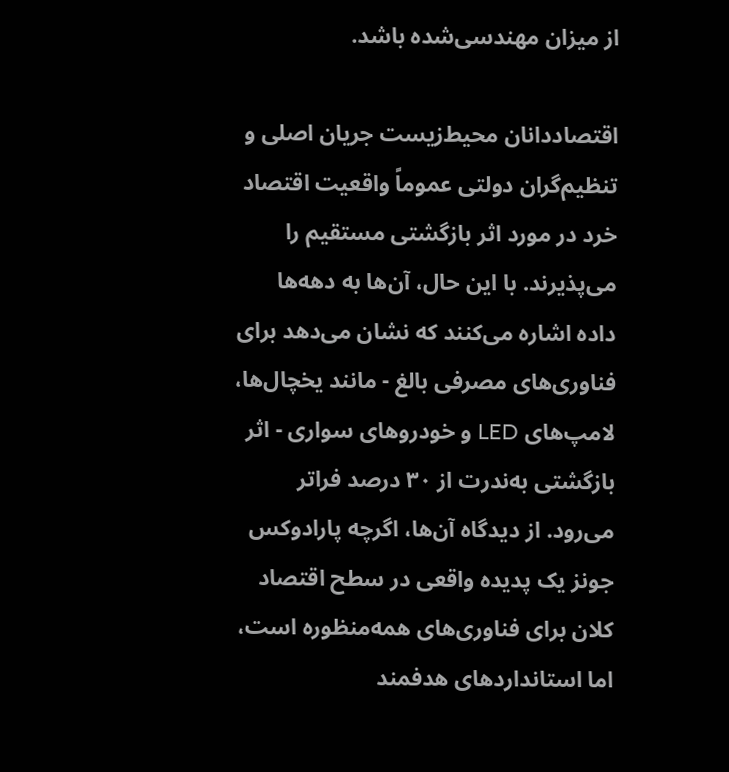از میزان مهندسی‌شده باشد.

اقتصاددانان محیط‌زیست جریان اصلی و تنظیم‌گران دولتی عموماً واقعیت اقتصاد خرد در مورد اثر بازگشتی مستقیم را می‌پذیرند. با این حال، آن‌ها به دهه‌ها داده اشاره می‌کنند که نشان می‌دهد برای فناوری‌های مصرفی بالغ - مانند یخچال‌ها، لامپ‌های LED و خودروهای سواری - اثر بازگشتی به‌ندرت از ۳۰ درصد فراتر می‌رود. از دیدگاه آن‌ها، اگرچه پارادوکس جونز یک پدیده واقعی در سطح اقتصاد کلان برای فناوری‌های همه‌منظوره است، اما استانداردهای هدفمند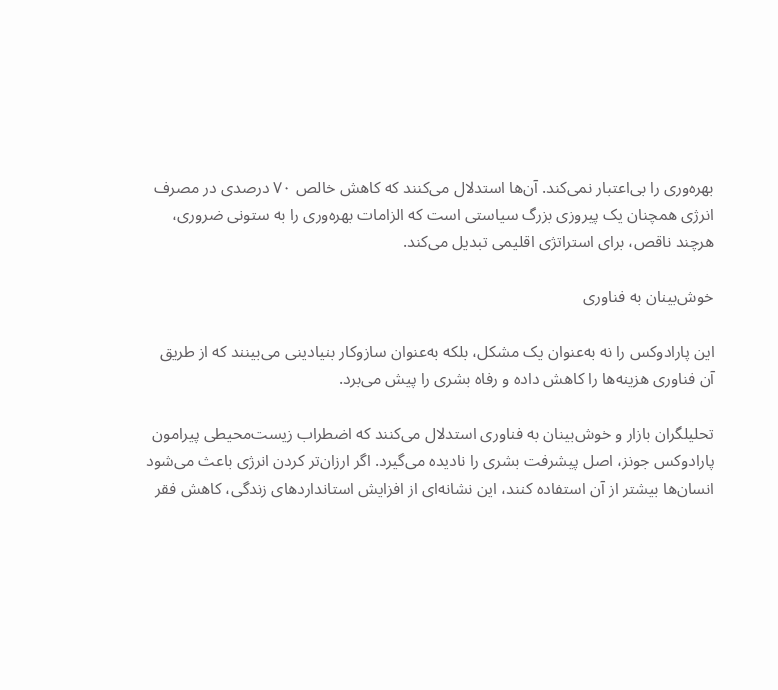بهره‌وری را بی‌اعتبار نمی‌کند. آن‌ها استدلال می‌کنند که کاهش خالص ۷۰ درصدی در مصرف انرژی همچنان یک پیروزی بزرگ سیاستی است که الزامات بهره‌وری را به ستونی ضروری، هرچند ناقص، برای استراتژی اقلیمی تبدیل می‌کند.

خوش‌بینان به فناوری

این پارادوکس را نه به‌عنوان یک مشکل، بلکه به‌عنوان سازوکار بنیادینی می‌بینند که از طریق آن فناوری هزینه‌ها را کاهش داده و رفاه بشری را پیش می‌برد.

تحلیلگران بازار و خوش‌بینان به فناوری استدلال می‌کنند که اضطراب زیست‌محیطی پیرامون پارادوکس جونز، اصل پیشرفت بشری را نادیده می‌گیرد. اگر ارزان‌تر کردن انرژی باعث می‌شود انسان‌ها بیشتر از آن استفاده کنند، این نشانه‌ای از افزایش استانداردهای زندگی، کاهش فقر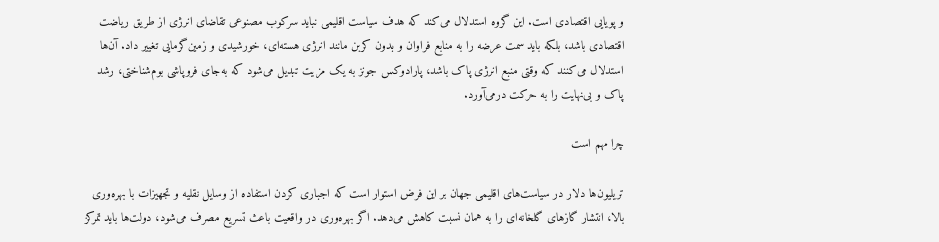و پویایی اقتصادی است. این گروه استدلال می‌کند که هدف سیاست اقلیمی نباید سرکوب مصنوعی تقاضای انرژی از طریق ریاضت اقتصادی باشد، بلکه باید سمت عرضه را به منابع فراوان و بدون کربن مانند انرژی هسته‌ای، خورشیدی و زمین‌گرمایی تغییر داد. آن‌ها استدلال می‌کنند که وقتی منبع انرژی پاک باشد، پارادوکس جونز به یک مزیت تبدیل می‌شود که به‌جای فروپاشی بوم‌شناختی، رشد پاک و بی‌نهایت را به حرکت درمی‌آورد.

چرا مهم است

تریلیون‌ها دلار در سیاست‌های اقلیمی جهان بر این فرض استوار است که اجباری کردن استفاده از وسایل نقلیه و تجهیزات با بهره‌وری بالا، انتشار گازهای گلخانه‌ای را به همان نسبت کاهش می‌دهد. اگر بهره‌وری در واقعیت باعث تسریع مصرف می‌شود، دولت‌ها باید تمرکز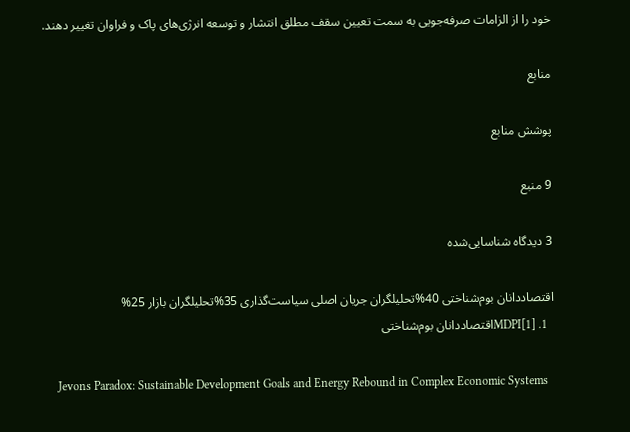خود را از الزامات صرفه‌جویی به سمت تعیین سقف مطلق انتشار و توسعه انرژی‌های پاک و فراوان تغییر دهند.

منابع

پوشش منابع

9 منبع

3 دیدگاه شناسایی‌شده

اقتصاددانان بوم‌شناختی 40%تحلیلگران جریان اصلی سیاست‌گذاری 35%تحلیلگران بازار 25%
  1. [1]MDPIاقتصاددانان بوم‌شناختی

    Jevons Paradox: Sustainable Development Goals and Energy Rebound in Complex Economic Systems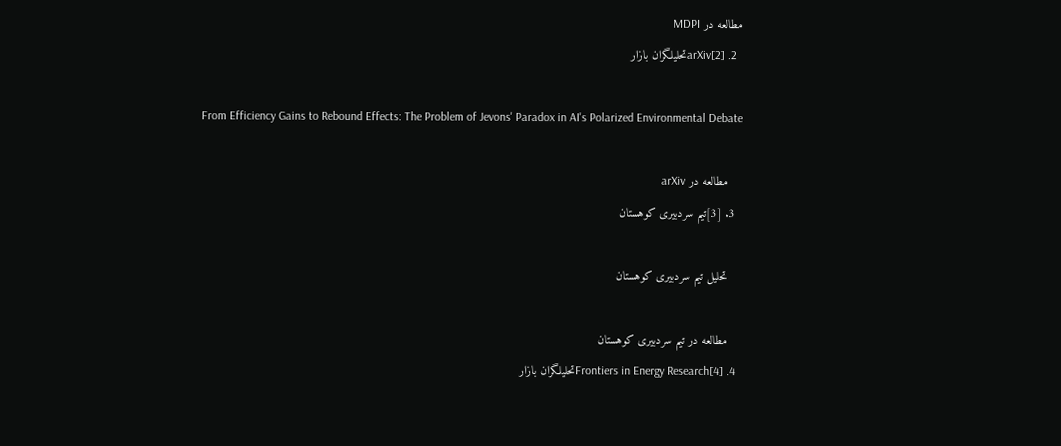مطالعه در MDPI
  2. [2]arXivتحلیلگران بازار

    From Efficiency Gains to Rebound Effects: The Problem of Jevons' Paradox in AI's Polarized Environmental Debate

    مطالعه در arXiv
  3. [3]تیم سردبیری کوهستان

    تحلیل تیم سردبیری کوهستان

    مطالعه در تیم سردبیری کوهستان
  4. [4]Frontiers in Energy Researchتحلیلگران بازار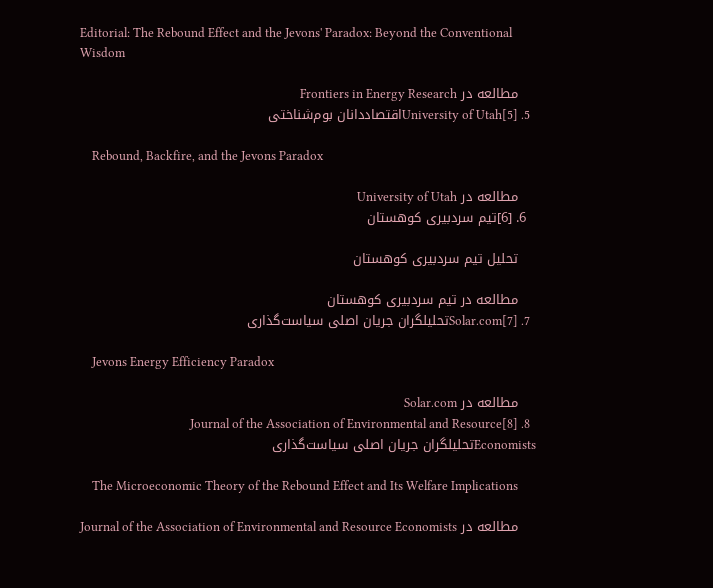Editorial: The Rebound Effect and the Jevons' Paradox: Beyond the Conventional Wisdom

    مطالعه در Frontiers in Energy Research
  5. [5]University of Utahاقتصاددانان بوم‌شناختی

    Rebound, Backfire, and the Jevons Paradox

    مطالعه در University of Utah
  6. [6]تیم سردبیری کوهستان

    تحلیل تیم سردبیری کوهستان

    مطالعه در تیم سردبیری کوهستان
  7. [7]Solar.comتحلیلگران جریان اصلی سیاست‌گذاری

    Jevons Energy Efficiency Paradox

    مطالعه در Solar.com
  8. [8]Journal of the Association of Environmental and Resource Economistsتحلیلگران جریان اصلی سیاست‌گذاری

    The Microeconomic Theory of the Rebound Effect and Its Welfare Implications

    مطالعه در Journal of the Association of Environmental and Resource Economists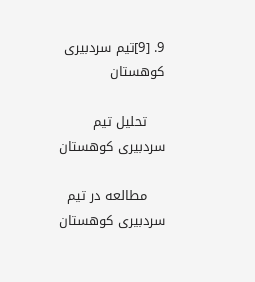9. [9]تیم سردبیری کوهستان

    تحلیل تیم سردبیری کوهستان

    مطالعه در تیم سردبیری کوهستان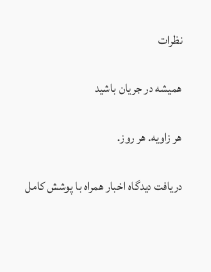نظرات

همیشه در جریان باشید

هر زاویه. هر روز.

دریافت دیدگاه اخبار همراه با پوشش کامل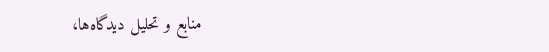منابع و تحلیل دیدگاه‌ها،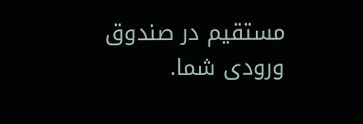مستقیم در صندوق ورودی شما.